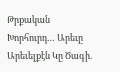Թրքական Խորհուրդ… Արեւը Արեւելքէն Կը Ծագի.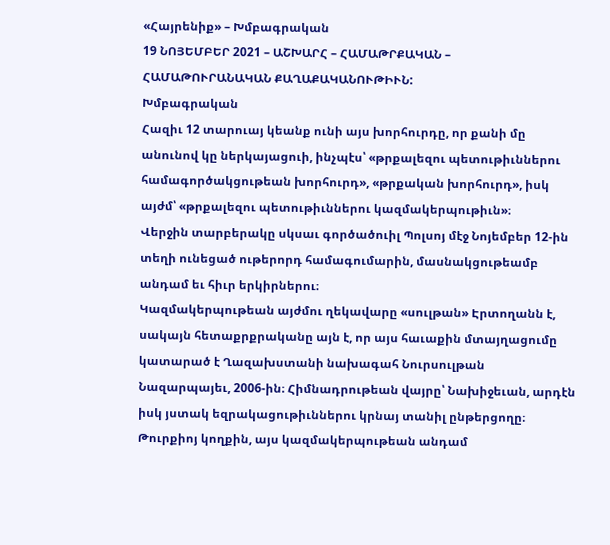«Հայրենիք» – Խմբագրական
19 ՆՈՅԵՄԲԵՐ 2021 – ԱՇԽԱՐՀ – ՀԱՄԱԹՐՔԱԿԱՆ – ՀԱՄԱԹՈՒՐԱՆԱԿԱՆ ՔԱՂԱՔԱԿԱՆՈՒԹԻՒՆ:
Խմբագրական
Հազիւ 12 տարուայ կեանք ունի այս խորհուրդը, որ քանի մը անունով կը ներկայացուի, ինչպէս՝ «թրքալեզու պետութիւններու համագործակցութեան խորհուրդ», «թրքական խորհուրդ», իսկ այժմ՝ «թրքալեզու պետութիւններու կազմակերպութիւն»։
Վերջին տարբերակը սկսաւ գործածուիլ Պոլսոյ մէջ Նոյեմբեր 12-ին տեղի ունեցած ութերորդ համագումարին, մասնակցութեամբ անդամ եւ հիւր երկիրներու։
Կազմակերպութեան այժմու ղեկավարը «սուլթան» Էրտողանն է, սակայն հետաքրքրականը այն է, որ այս հաւաքին մտայղացումը կատարած է Ղազախստանի նախագահ Նուրսուլթան Նազարպայեւ, 2006-ին։ Հիմնադրութեան վայրը՝ Նախիջեւան, արդէն իսկ յստակ եզրակացութիւններու կրնայ տանիլ ընթերցողը։ Թուրքիոյ կողքին, այս կազմակերպութեան անդամ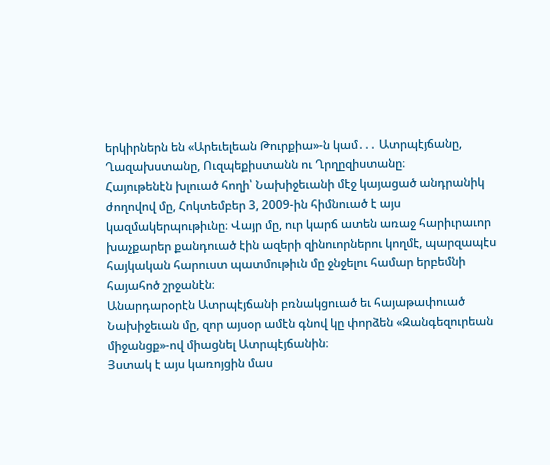երկիրներն են «Արեւելեան Թուրքիա»-ն կամ․․․ Ատրպէյճանը, Ղազախստանը, Ուզպեքիստանն ու Ղրղըզիստանը։
Հայութենէն խլուած հողի՝ Նախիջեւանի մէջ կայացած անդրանիկ ժողովով մը, Հոկտեմբեր 3, 2009-ին հիմնուած է այս կազմակերպութիւնը։ Վայր մը, ուր կարճ ատեն առաջ հարիւրաւոր խաչքարեր քանդուած էին ազերի զինուորներու կողմէ, պարզապէս հայկական հարուստ պատմութիւն մը ջնջելու համար երբեմնի հայահոծ շրջանէն։
Անարդարօրէն Ատրպէյճանի բռնակցուած եւ հայաթափուած Նախիջեւան մը, զոր այսօր ամէն գնով կը փորձեն «Զանգեզուրեան միջանցք»-ով միացնել Ատրպէյճանին։
Յստակ է այս կառոյցին մաս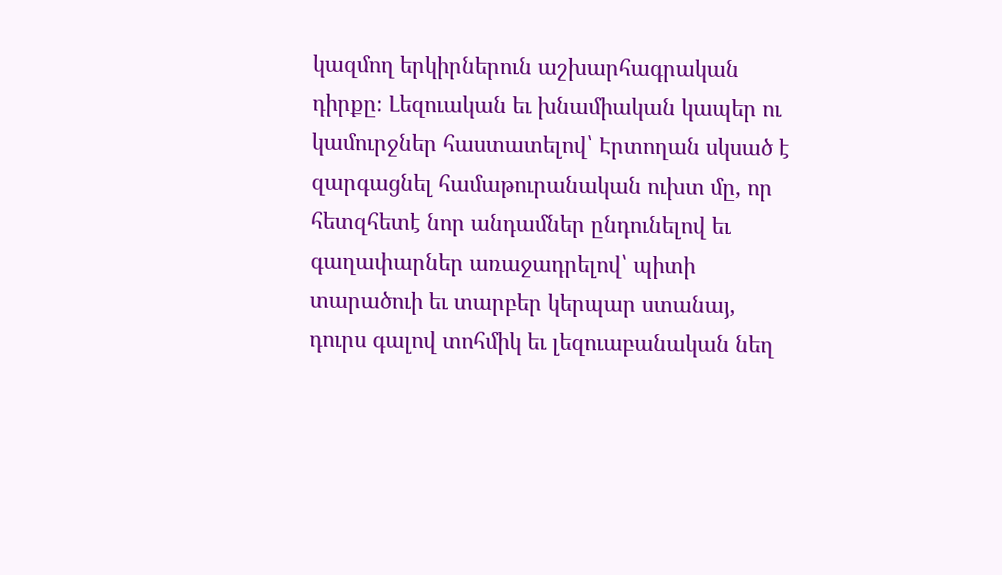կազմող երկիրներուն աշխարհագրական դիրքը։ Լեզուական եւ խնամիական կապեր ու կամուրջներ հաստատելով՝ Էրտողան սկսած է զարգացնել համաթուրանական ուխտ մը, որ հետզհետէ նոր անդամներ ընդունելով եւ գաղափարներ առաջադրելով՝ պիտի տարածուի եւ տարբեր կերպար ստանայ, դուրս գալով տոհմիկ եւ լեզուաբանական նեղ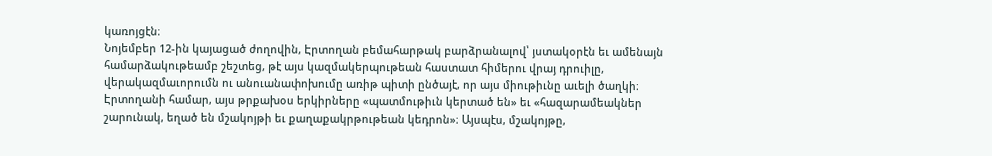կառոյցէն։
Նոյեմբեր 12-ին կայացած ժողովին, Էրտողան բեմահարթակ բարձրանալով՝ յստակօրէն եւ ամենայն համարձակութեամբ շեշտեց, թէ այս կազմակերպութեան հաստատ հիմերու վրայ դրուիլը, վերակազմաւորումն ու անուանափոխումը առիթ պիտի ընծայէ, որ այս միութիւնը աւելի ծաղկի։
Էրտողանի համար, այս թրքախօս երկիրները «պատմութիւն կերտած են» եւ «հազարամեակներ շարունակ, եղած են մշակոյթի եւ քաղաքակրթութեան կեդրոն»։ Այսպէս, մշակոյթը,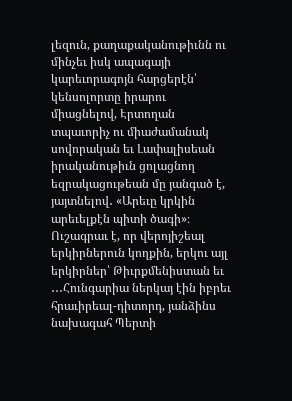լեզուն, քաղաքականութիւնն ու մինչեւ իսկ ապագայի կարեւորագոյն հարցերէն՝ կենսոլորտը իրարու միացնելով, Էրտողան տպաւորիչ ու միաժամանակ սովորական եւ Լափալիսեան իրականութիւն ցոլացնող եզրակացութեան մը յանգած է, յայտնելով․ «Արեւը կրկին արեւելքէն պիտի ծագի»։
Ուշագրաւ է, որ վերոյիշեալ երկիրներուն կողքին, երկու այլ երկիրներ՝ Թիւրքմենիստան եւ ․․․Հունգարիա ներկայ էին իբրեւ հրաւիրեալ-դիտորդ, յանձինս նախագահ Պերտի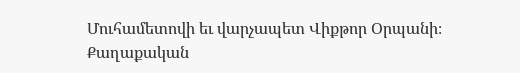Մուհամետովի եւ վարչապետ Վիքթոր Օրպանի։
Քաղաքական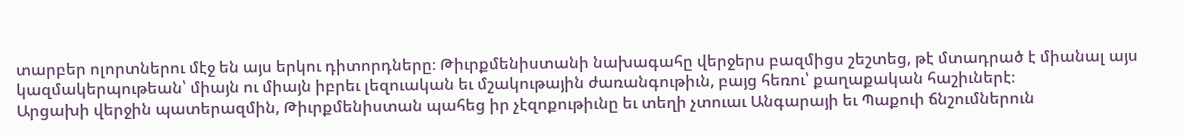տարբեր ոլորտներու մէջ են այս երկու դիտորդները։ Թիւրքմենիստանի նախագահը վերջերս բազմիցս շեշտեց, թէ մտադրած է միանալ այս կազմակերպութեան՝ միայն ու միայն իբրեւ լեզուական եւ մշակութային ժառանգութիւն, բայց հեռու՝ քաղաքական հաշիւներէ։
Արցախի վերջին պատերազմին, Թիւրքմենիստան պահեց իր չէզոքութիւնը եւ տեղի չտուաւ Անգարայի եւ Պաքուի ճնշումներուն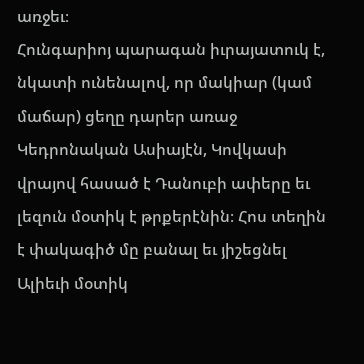առջեւ։
Հունգարիոյ պարագան իւրայատուկ է, նկատի ունենալով, որ մակիար (կամ մաճար) ցեղը դարեր առաջ Կեդրոնական Ասիայէն, Կովկասի վրայով հասած է Դանուբի ափերը եւ լեզուն մօտիկ է թրքերէնին։ Հոս տեղին է փակագիծ մը բանալ եւ յիշեցնել Ալիեւի մօտիկ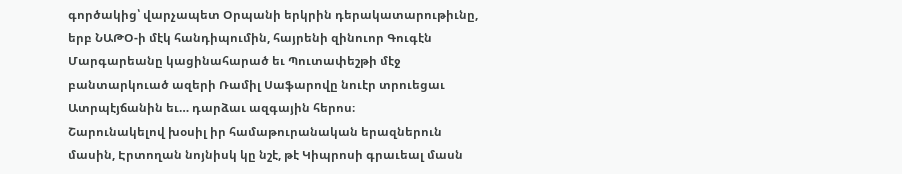գործակից՝ վարչապետ Օրպանի երկրին դերակատարութիւնը, երբ ՆԱԹՕ-ի մէկ հանդիպումին, հայրենի զինուոր Գուգէն Մարգարեանը կացինահարած եւ Պուտափեշթի մէջ բանտարկուած ազերի Ռամիլ Սաֆարովը նուէր տրուեցաւ Ատրպէյճանին եւ… դարձաւ ազգային հերոս։
Շարունակելով խօսիլ իր համաթուրանական երազներուն մասին, Էրտողան նոյնիսկ կը նշէ, թէ Կիպրոսի գրաւեալ մասն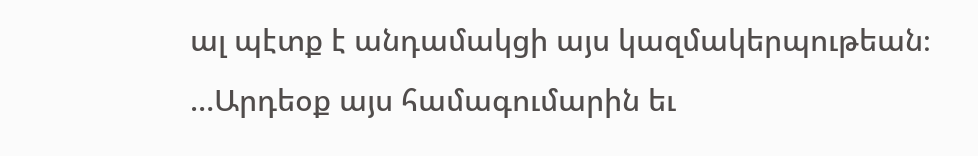ալ պէտք է անդամակցի այս կազմակերպութեան։
…Արդեօք այս համագումարին եւ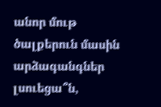անոր մութ ծալքերուն մասին արձագանգներ լսուեցա՞ն,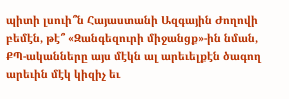պիտի լսուի՞ն Հայաստանի Ազգային Ժողովի բեմէն, թէ՞ «Զանգեզուրի միջանցք»-ին նման, ՔՊ-ականները այս մէկն ալ արեւելքէն ծագող արեւին մէկ կիզիչ եւ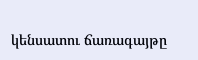կենսատու ճառագայթը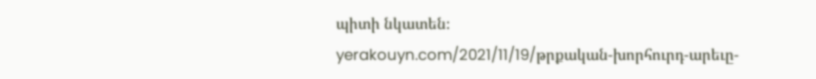պիտի նկատեն։
yerakouyn.com/2021/11/19/թրքական-խորհուրդ-արեւը-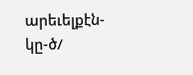արեւելքէն-կը-ծ/